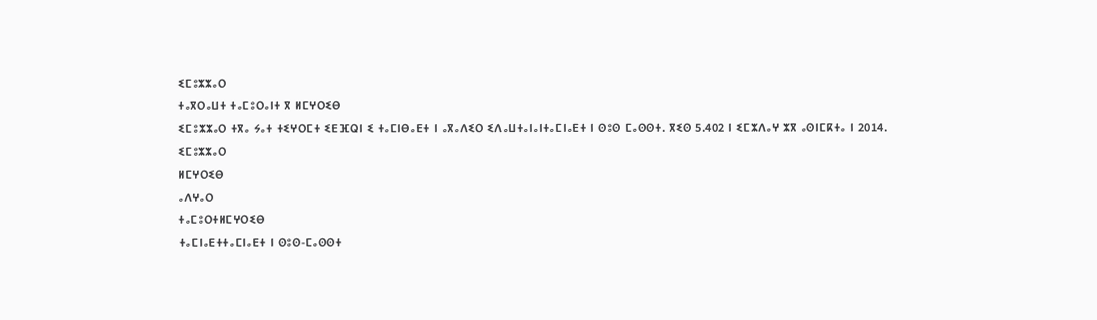ⵉⵎⵓⵣⵣⴰⵔ
ⵜⴰⴳⵔⴰⵡⵜ ⵜⴰⵎⵓⵔⴰⵏⵜ ⴳ ⵍⵎⵖⵔⵉⴱ
ⵉⵎⵓⵣⵣⴰⵔ ⵜⴳⴰ ⵢⴰⵜ ⵜⵉⵖⵔⵎⵜ ⵉⴹⴼⵕⵏ ⵉ ⵜⴰⵎⵏⴱⴰⴹⵜ ⵏ ⴰⴳⴰⴷⵉⵔ ⵉⴷⴰⵡⵜⴰⵏⴰⵏⵜⴰⵎⵏⴰⴹⵜ ⵏ ⵙⵓⵙ ⵎⴰⵙⵙⵜ. ⴳⵉⵙ 5.402 ⵏ ⵉⵎⵣⴷⴰⵖ ⵣⴳ ⴰⵙⵏⵎⴽⵜⴰ ⵏ 2014.
ⵉⵎⵓⵣⵣⴰⵔ
ⵍⵎⵖⵔⵉⴱ
ⴰⴷⵖⴰⵔ
ⵜⴰⵎⵓⵔⵜⵍⵎⵖⵔⵉⴱ
ⵜⴰⵎⵏⴰⴹⵜⵜⴰⵎⵏⴰⴹⵜ ⵏ ⵙⵓⵙ-ⵎⴰⵙⵙⵜ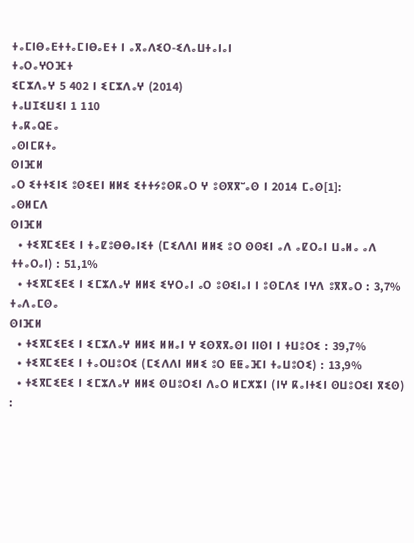ⵜⴰⵎⵏⴱⴰⴹⵜⵜⴰⵎⵏⴱⴰⴹⵜ ⵏ ⴰⴳⴰⴷⵉⵔ-ⵉⴷⴰⵡⵜⴰⵏⴰⵏ
ⵜⴰⵔⴰⵖⵔⴼⵜ
ⵉⵎⵣⴷⴰⵖ 5 402 ⵏ ⵉⵎⵣⴷⴰⵖ (2014)
ⵜⴰⵡⵊⵉⵡⵉⵏ 1 110
ⵜⴰⴽⴰⵕⴹⴰ
ⴰⵙⵏⵎⴽⵜⴰ
ⵙⵏⴼⵍ
ⴰⵔ ⵉⵜⵜⵉⵏⵉ ⵓⵙⵉⴹⵏ ⵍⵍⵉ ⵉⵜⵜⵢⵓⵙⴽⴰⵔ ⵖ ⵓⵙⴳⴳⵯⴰⵙ ⵏ 2014 ⵎⴰⵙ[1]:
ⴰⵙⵍⵎⴷ
ⵙⵏⴼⵍ
  • ⵜⵉⴳⵎⵉⴹⵉ ⵏ ⵜⴰⵇⵓⴱⴱⴰⵏⵉⵜ (ⵎⵉⴷⴷⵏ ⵍⵍⵉ ⵓⵔ ⵙⵙⵉⵏ ⴰⴷ ⴰⵇⵔⴰⵏ ⵡⴰⵍⴰ ⴰⴷ ⵜⵜⴰⵔⴰⵏ) : 51,1%
  • ⵜⵉⴳⵎⵉⴹⵉ ⵏ ⵉⵎⵣⴷⴰⵖ ⵍⵍⵉ ⵉⵖⵔⴰⵏ ⴰⵔ ⵓⵙⵉⵏⴰⵏ ⵏ ⵓⵙⵎⴷⵉ ⵏⵖⴷ ⵓⴳⴳⴰⵔ : 3,7%
ⵜⴰⴷⴰⵎⵙⴰ
ⵙⵏⴼⵍ
  • ⵜⵉⴳⵎⵉⴹⵉ ⵏ ⵉⵎⵣⴷⴰⵖ ⵍⵍⵉ ⵍⵍⴰⵏ ⵖ ⵉⵙⴳⴳⴰⵙⵏ ⵏⵏⵙⵏ ⵏ ⵜⵡⵓⵔⵉ : 39,7%
  • ⵜⵉⴳⵎⵉⴹⵉ ⵏ ⵜⴰⵔⵡⵓⵔⵉ (ⵎⵉⴷⴷⵏ ⵍⵍⵉ ⵓⵔ ⵟⵟⴰⴼⵏ ⵜⴰⵡⵓⵔⵉ) : 13,9%
  • ⵜⵉⴳⵎⵉⴹⵉ ⵏ ⵉⵎⵣⴷⴰⵖ ⵍⵍⵉ ⵙⵡⵓⵔⵉⵏ ⴷⴰⵔ ⵍⵎⵅⵣⵏ (ⵏⵖ ⴽⴰⵏⵜⵉⵏ ⵙⵡⵓⵔⵉⵏ ⴳⵉⵙ) :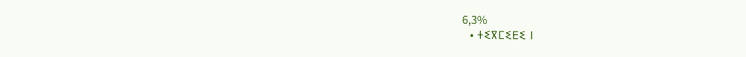6,3%
  • ⵜⵉⴳⵎⵉⴹⵉ ⵏ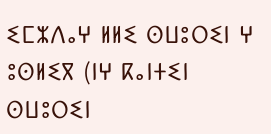ⵉⵎⵣⴷⴰⵖ ⵍⵍⵉ ⵙⵡⵓⵔⵉⵏ ⵖ ⵓⵙⵍⵉⴳ (ⵏⵖ ⴽⴰⵏⵜⵉⵏ ⵙⵡⵓⵔⵉⵏ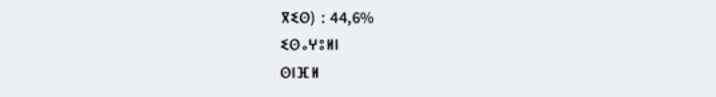ⴳⵉⵙ) : 44,6%
ⵉⵙⴰⵖⵓⵍⵏ
ⵙⵏⴼⵍ